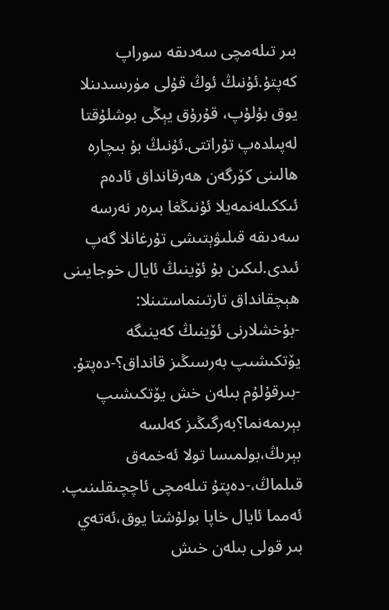بىر تىلەمچى سەدىقە سوراپ كەپتۇ.ئۇنىڭ ئوڭ قۇلى مۈرىسدىنلا يوق بۇلۇپ، قۇرۇق يېڭى بوشلۇقتا لەپىلدەپ تۇراتتى.ئۇنىڭ بۇ بىچارە ھالىنى كۆرگەن ھەرقانداق ئادەم ئىككىلەنمەيلا ئۇنىڭغا بىرەر نەرسە سەدىقە قىلىۋېتىشى تۇرغانلا گەپ ئىدى.لىكىن بۇ ئۆينىڭ ئايال خوجايىنى ھېچقانداق تارتىنماستىنلا:
-بۇخشلارنى ئۆينىڭ كەينىگە يۆتكىشىپ بەرسىڭىز قانداق؟-دەپتۇ.
-بىرقۇلۇم بىلەن خش يۆتكىشىپ بېرىمەنما؟بەرگىڭىز كەلسە بېرىڭ،بولمىسا تولا ئەخمەق قىلماڭ،-دەپتۇ تىلەمچى ئاچچىقلىنىپ.
ئەمما ئايال خاپا بولۇشتا يوق،ئەتەي بىر قولى بىلەن خىش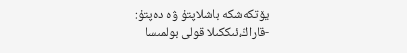يۆتكەشكە باشلاپتۇ ۋە دەپتۇ:
-قاراڭ،ئىككىلا قولى بولمىسا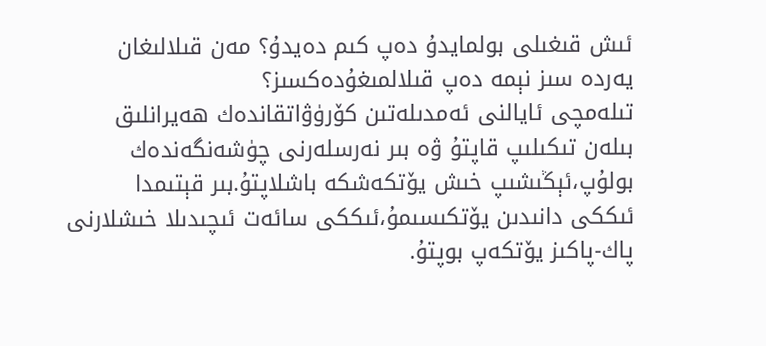ئىش قىغىلى بولمايدۇ دەپ كىم دەيدۇ؟ مەن قىلالىغان يەردە سىز نېمە دەپ قىلالمىغۇدەكسىز؟
تىلەمچى ئايالنى ئەمدىلەتىن كۆرۈۋاتقاندەك ھەيرانلىق بىلەن تىكىلىپ قاپتۇ ۋە بىر نەرسلەرنى چۈشەنگەندەك بولۇپ،ئېڭىشىپ خىش يۆتكەشكە باشلاپتۇ.بىر قېتىمدا ئىككى دانىدىن يۆتكىسىمۇ،ئىككى سائەت ئىچىدىلا خىشلارنى پاك-پاكىز يۆتكەپ بوپتۇ.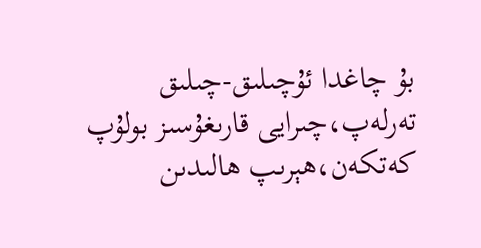بۇ چاغدا ئۇچىلىق-چىلىق تەرلەپ،چىرايى قارىغۇسىز بولۇپ كەتكەن،ھېرىپ ھالىدىن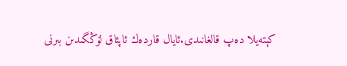كېتەيلا دەپ قالغانىدى.ئايال قاردەك ئاپئاق لۆڭگىدىن بىرنى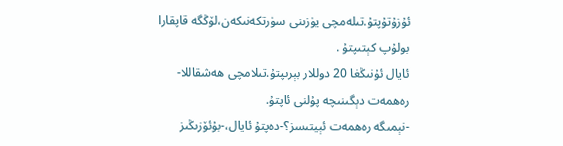ئۇزۇتۇپتۇ.تىلەمچى يۈزىنى سۈرتكەنىكەن،لۆڭگە قاپقارا بولۇپ كېتىپتۇ .
ئايال ئۇنىڭغا 20 دوللار بېرىپتۇ.تىلامچى ھەشقاللا-رەھمەت دېگىنىچە پۇلنى ئاپتۇ.
-نېمىگە رەھمەت ئېيتىسز؟-دەپتۇ ئايال،-بۇئۆزىڭىز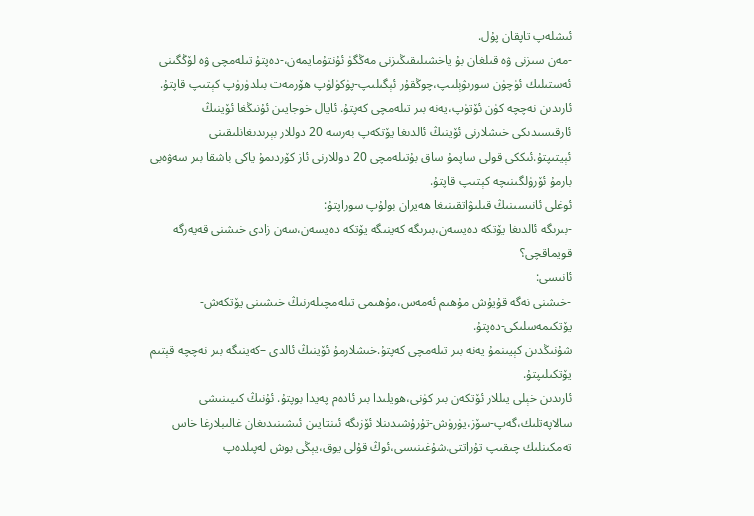ئىشلەپ تاپقان پۇل.
-مەن سىزنى ۋە قىلغان بۇ ياخشىلىقىڭىزنى مەڭگۈ ئۇنتۇمايمەن،-دەپتۇ تىلەمچى ۋە لۆڭگىنى ئەستىلىك ئۈچۈن سورىۋېلىپ،چوڭقۇر ئېگىلىپ-پۈكۈلۈپ ھۆرمەت بىلدۈرۈپ كېتىپ قاپتۇ.
ئارىدىن نەچچە كۈن ئۆتۈپ،يەنە بىر تىلەمچى كەپتۇ. ئايال خوجايىن ئۇنىڭغا ئۆينىڭ ئارقىسىدىكى خىشلارنى ئۆينىڭ ئالدىغا يۆتكەپ بەرسە 20 دوللار بېرىدىغانلىقىنى ئېيتىپتۇ.ئىككى قولى ساپمۇ ساق بۇتىلەمچى 20 دوللارنى ئاز كۆردىمۇ ياكى باشقا بىر سەۋەبى بارمۇ ئۆرۈلگىنىچە كېتىپ قاپتۇ.
ئوغلى ئانىسىنىڭ قىلىۋاتقىنىغا ھەيران بولۇپ سوراپتۇ:
-بىرىگە ئالدىغا يۆتكە دەيسەن،بىرىگە كەينىگە يۆتكە دەيسەن،سەن زادى خىشنى قەيەرگە قويماقچى؟
ئانىسى:
-خىشنى نەگە قۇيۇش مۇھىم ئەمەس،مۇھىمى تىلەمچىلەرنىڭ خىشىنى يۆتكەش-يۆتكىمەسلىكى-دەپتۇ.
شۇنىڭدىن كېيىنمۇ يەنە بىر تىلەمچى كەپتۇ.خىشلارمۇ ئۆينىڭ ئالدى –كەينىگە بىر نەچچە قېتىم يۆتكىلىپتۇ.
ئارىدىن خېلى يىللار ئۆتكەن بىر كۈنى،ھويلىدا بىر ئادەم پەيدا بوپتۇ. ئۇنىڭ كىيىنىشى سالاپەتلىك،گەپ-سۆز،يۈرۈش-تۇرۇشىدىنلا ئۆزىگە ئىنتايىن ئىشىنىدىغان غالىبلارغا خاس تەمكىنلىك چىقىپ تۇراتتى.شۇغىنىسى،ئوڭ قۇلى يوق،يېڭى بوش لەپىلدەپ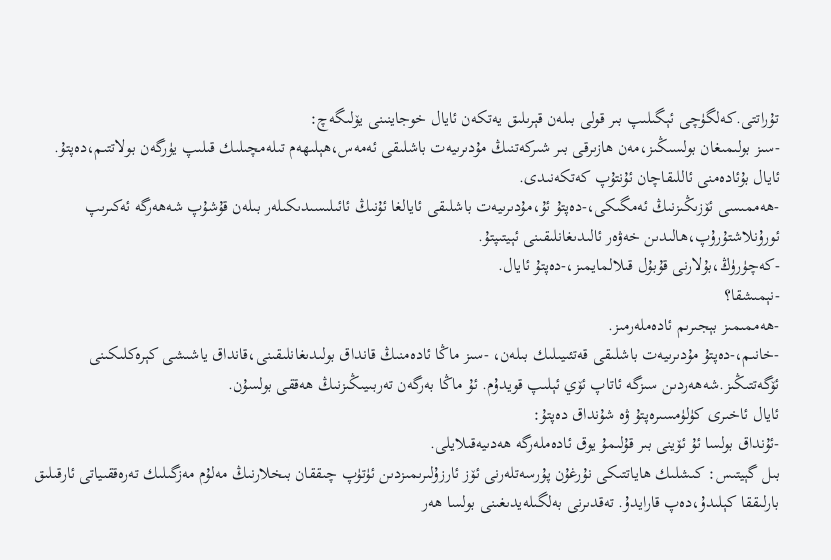تۇراتتى.كەلگۈچى ئېگىلىپ بىر قولى بىلەن قېرىلىق يەتكەن ئايال خوجاينىنى يۆلىگەچ:
-سىز بولىمىغان بولسىڭىز،مەن ھازىرقى بىر شىركەتنىڭ مۇدىرىيەت باشلىقى ئەمەس،ھېلىھەم تىلەمچىلىك قىلىپ يۈرگەن بولاتتىم،دەپتۇ.
ئايال بۇئادەمنى ئاللىقاچان ئۇنتۇپ كەتكەنىدى.
-ھەممىسى ئۆزىڭىزنىڭ ئەمگىكى،-دەپتۇ ئۇ،مۇدىرىيەت باشلىقى ئايالغا ئۇنىڭ ئائىلىسىدىكىلەر بىلەن قۇشۇپ شەھەرگە ئەكىرىپ ئورۇنلاشتۇرۇپ،ھالىدىن خەۋەر ئالىدىغانلىقىنى ئېيتىپتۇ.
-كەچۈرۈڭ،بۇلارنى قۇبۇل قىلالمايمىز،-دەپتۇ ئايال.
-نېمىشقا؟
-ھەممىمىز بېجىرىم ئادەملەرمىز.
-خانىم،-دەپتۇ مۇدىرىيەت باشلىقى قەتئىيىلىك بىلەن، -سىز ماڭا ئادەمنىڭ قانداق بولىدىغانلىقىنى،قانداق ياشىشى كېرەكلىكىنى ئۆگەتتىڭىز.شەھەردىن سىزگە ئاتاپ ئۆي ئېلىپ قويدۇم. ئۇ ماڭا بەرگەن تەربىيىڭىزنىڭ ھەققى بولسۇن.
ئايال ئاخىرى كۈلۈمسىرەپتۇ ۋە شۇنداق دەپتۇ:
-ئۇنداق بولسا ئۇ ئۆينى بىر قۇلىمۇ يوق ئادەملەرگە ھەدىيەقىلايلى.
بىل گېيتىس: كىشلىك ھاياتتىكى نۇرغۇن پۇرسەتلەرنى ئۆز ئارزۇلىرىمىزدىن ئۈتۈپ چىققان بىخلارنىڭ مەلۇم مەزگىلىك تەرەققىياتى ئارقىلىق بارلىققا كېلىدۇ،دەپ قارايدۇ. تەقدىرنى بەلگىلەيدىغىنى بولسا ھەر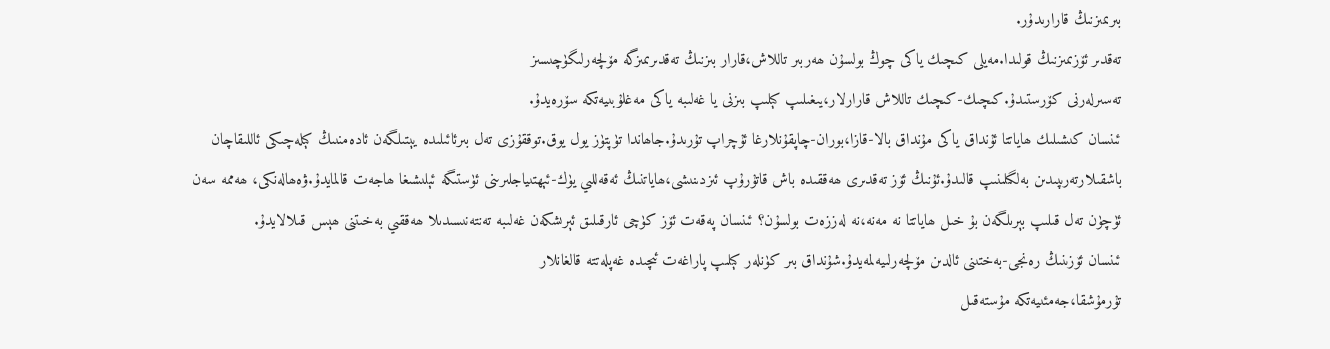بىرىمىزنىڭ قارارىدۇر.
تەقدىر ئۆزىمىزنىڭ قولىدا.مەيلى كىچىك ياكى چوڭ بولسۇن ھەربىر تاللاش،قارار بىزنىڭ تەقدىرىمىزگە مۆلچەرلىگۈچىسىز
تەسىرلەرنى كۆرستىدۇ.كىچىك-كىچىك تاللاش قارارلار،يىغىلىپ كېلىپ بىزنى يا غەلىبە ياكى مەغلۇبىيەتكە سۆرەيدۇ.
ئىنسان كىشىلىك ھاياتتا ئۇنداق ياكى مۇنداق بالا-قازا،بوران-چاپقۇنلارغا ئۇچراپ تۇرىدۇ.جاھاندا تۈپتۈز يول يوق.توققۇزى تەل بىرئائىلىدە يېتىلگەن ئادەمنىىڭ كېلەچىكى ئاللىقاچان باشقىلارتەرىپىدىن بەلگىلىنىپ قالىدۇ.ئۇنىڭ ئۆز تەقدىرى ھەققىدە باش قاتۇرۇپ ئىزدىنىشى،ھاياتنىڭ ئەقەللىي يۈك-ئېھتىياجلىرىنى ئۈستىگە ئېلىشىغا ھاجەت قالمايدۇ.ۋەھالەنكى، ھەممە سەن ئۈچۈن تەل قىلىپ بېرىلگەن بۇ خىل ھاياتتا نە مەنە،نە لەززەت بولسۇن؟ ئىنسان پەقەت ئۆز كۈچى ئارقىلىق ئېرىشكەن غەلىبە تەنتەنىسىدىلا ھەققىي بەخىتنى ھېس قىلالايدۇ.
ئىنسان ئۆزىنىڭ رەنجى-بەختىنى ئالدىن مۆلچەرلىيەلمەيدۇ.شۇنداق بىر كۈنلەر كېلىپ پاراغەت ئىچىدە غەپلەتتە قالغانلار
تۇرمۇشقا،جەمئىيەتكە مۇستەقىل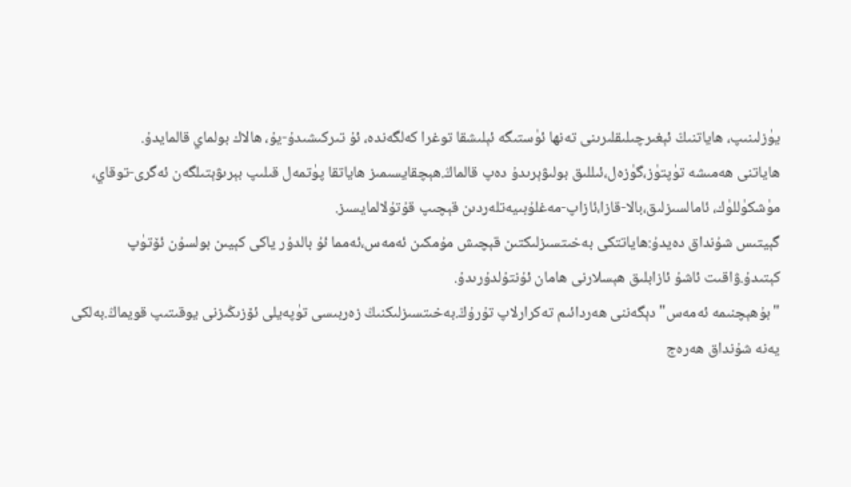يۈزلىنىپ، ھاياتنىڭ ئېغىرچىلىقلىرىنى تەنھا ئۈستىگە ئېلىشقا توغرا كەلگەندە، ئۇ تىركىشىدۇ-يۇ، ھالاك بولماي قالمايدۇ.
ھاياتنى ھەمىشە تۈپتۈز،گۈزەل،ئىللىق بولىۋېرىدۇ دەپ قالماڭ.ھېچقايسىمىز ھاياتقا پۈتمەل قىلىپ بېرىۋېتىلگەن ئەگرى-توقاي، مۈشكۈللۈك، ئامالسىزلىق،بالا-قازا،ئازاپ-مەغلۇبىيەتلەردىن قېچىپ قۇتۇلالمايسىز.
گېيتىس شۇنداق دەيدۇ:ھاياتتكى بەخىتسىزلىكتىن قېچىش مۇمكىن ئەمەس،ئەمما ئۇ بالدۇر ياكى كېيىن بولسۇن ئۆتۈپ كېتىدۇ.ۋاقىت ئاشۇ ئازابلىق ھېسلارنى ھامان ئۇنتۇلدۇرىدۇ.
"بۇھېچنىمە ئەمەس"دېگەننى ھەردائىم تەكرارلاپ تۇرۇڭ.بەخىتسىزلىكنىڭ زەربىسى تۈپەيلى ئۆزىڭىزنى يوقىتىپ قويماڭ.بەلكى يەنە شۇنداق ھەرەج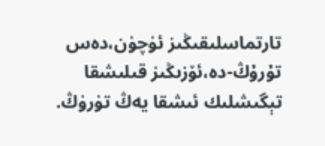تارتماسلىقىڭىز ئۈچۈن،دەس تۇرۇڭ-دە،ئۆزىڭىز قىلىشقا تېگىشلىك ئىشقا يەڭ تۈرۈڭ.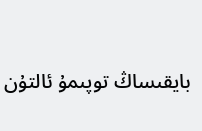بايقىساڭ توپىمۇ ئالتۇن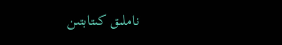ناملىق كىتابتىن